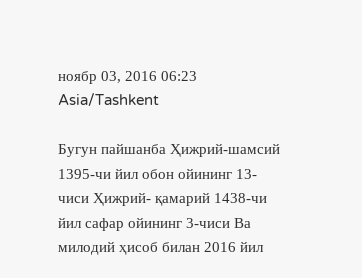ноябр 03, 2016 06:23 Asia/Tashkent

Бугун пайшанба Ҳижрий-шамсий 1395-чи йил обон ойининг 13-чиси Ҳижрий- қамарий 1438-чи йил сафар ойининг 3-чиси Ва милодий ҳисоб билан 2016 йил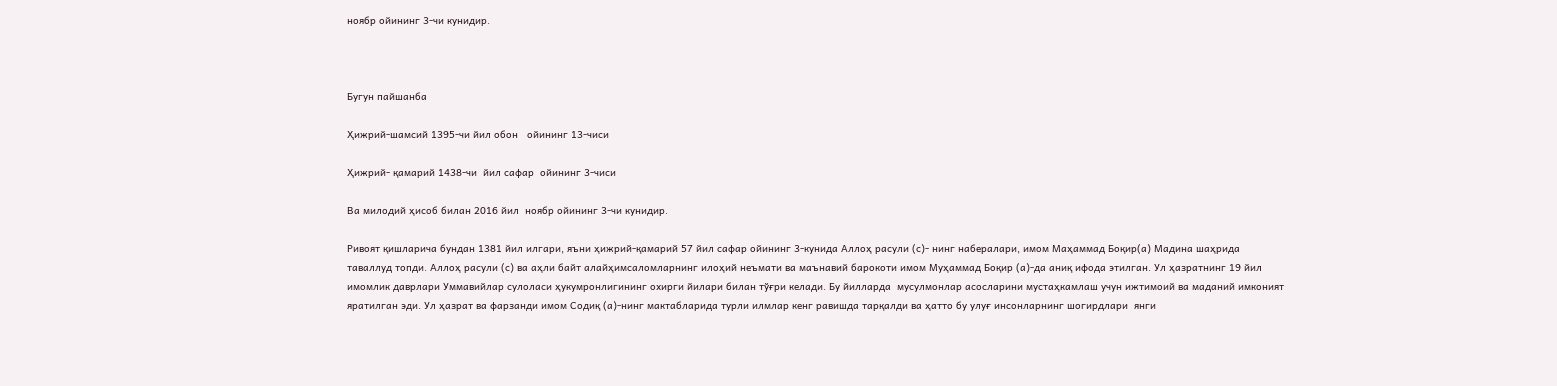ноябр ойининг 3-чи кунидир.



Бугун пайшанба

Ҳижрий-шамсий 1395-чи йил обон   ойининг 13-чиси

Ҳижрий- қамарий 1438-чи  йил сафар  ойининг 3-чиси

Ва милодий ҳисоб билан 2016 йил  ноябр ойининг 3-чи кунидир.

Ривоят қишларича бундан 1381 йил илгари, яъни ҳижрий-қамарий 57 йил сафар ойининг 3-кунида Аллоҳ расули (с)- нинг набералари, имом Маҳаммад Боқир(а) Мадина шаҳрида таваллуд топди. Аллоҳ расули (с) ва аҳли байт алайҳимсаломларнинг илоҳий неъмати ва маънавий барокоти имом Муҳаммад Боқир (а)-да аниқ ифода этилган. Ул ҳазратнинг 19 йил имомлик даврлари Уммавийлар сулоласи ҳукумронлигининг охирги йилари билан тўғри келади. Бу йилларда  мусулмонлар асосларини мустаҳкамлаш учун ижтимоий ва маданий имконият  яратилган эди. Ул ҳазрат ва фарзанди имом Содиқ (а)-нинг мактабларида турли илмлар кенг равишда тарқалди ва ҳатто бу улуғ инсонларнинг шогирдлари  янги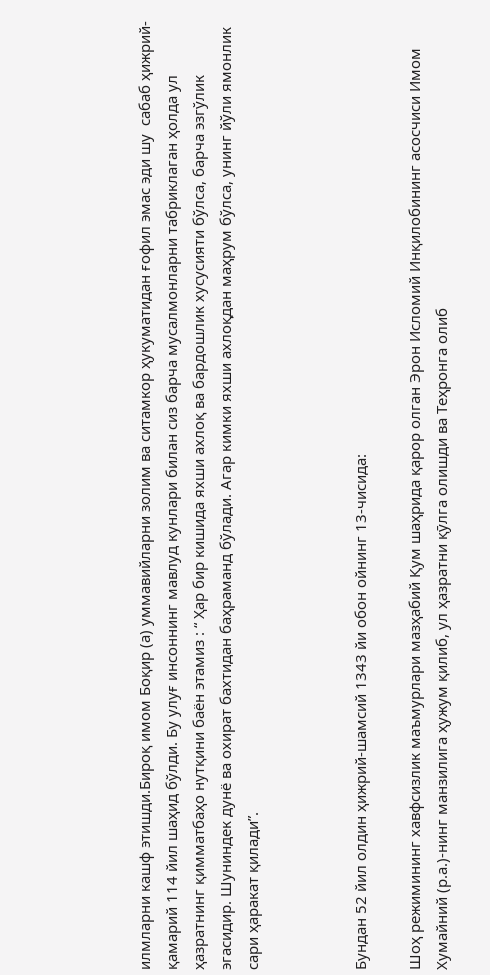илмларни кашф этишди.Бироқ имом Боқир (а) уммавийларни золим ва ситамкор ҳукуматидан ғофил эмас эди шу  сабаб ҳижрий-қамарий 114 йил шаҳид бўлди. Бу улуғ инсоннинг мавлуд кунлари билан сиз барча мусалмонларни табриклаган ҳолда ул ҳазратнинг қимматбаҳо нутқини баён этамиз : “ Ҳар бир кишида яхши ахлоқ ва бардошлик хусусияти бўлса, барча эзгўлик эгасидир. Шуниндек дунё ва охират бахтидан баҳраманд бўлади. Агар кимки яхши ахлоқдан маҳрум бўлса, унинг йўли ямонлик сари ҳаракат қилади”.



Бундан 52 йил олдин ҳижрий-шамсий 1343 йи обон ойнинг 13-чисида:

Шоҳ режимининг хавфсизлик маъмурлари мазҳабий Қум шаҳрида қарор олган Эрон Исломий Инқилобининг асосчиси Имом Хумайний (р.а.)-нинг манзилига ҳужум қилиб, ул ҳазратни қӯлга олишди ва Теҳронга олиб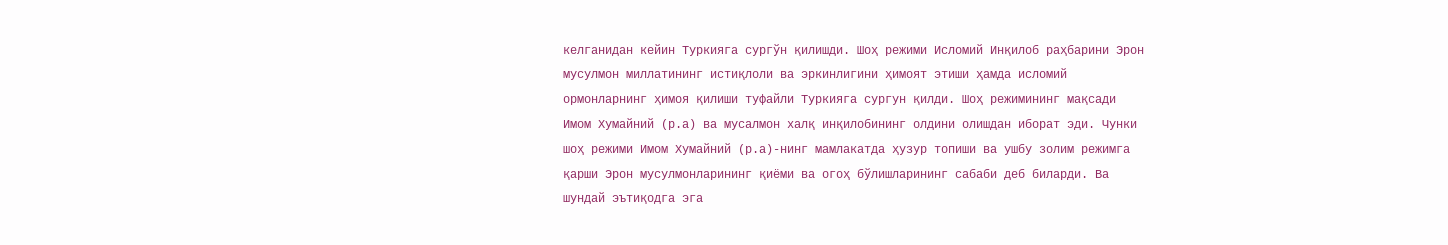келганидан кейин Туркияга сургўн қилишди. Шоҳ режими Исломий Инқилоб раҳбарини Эрон мусулмон миллатининг истиқлоли ва эркинлигини ҳимоят этиши ҳамда исломий ормонларнинг ҳимоя қилиши туфайли Туркияга сургун қилди. Шоҳ режимининг мақсади Имом Хумайний (р.а) ва мусалмон халқ инқилобининг олдини олишдан иборат эди. Чунки шоҳ режими Имом Хумайний (р.а)-нинг мамлакатда ҳузур топиши ва ушбу золим режимга қарши Эрон мусулмонларининг қиёми ва огоҳ бўлишларининг сабаби деб биларди. Ва шундай эътиқодга эга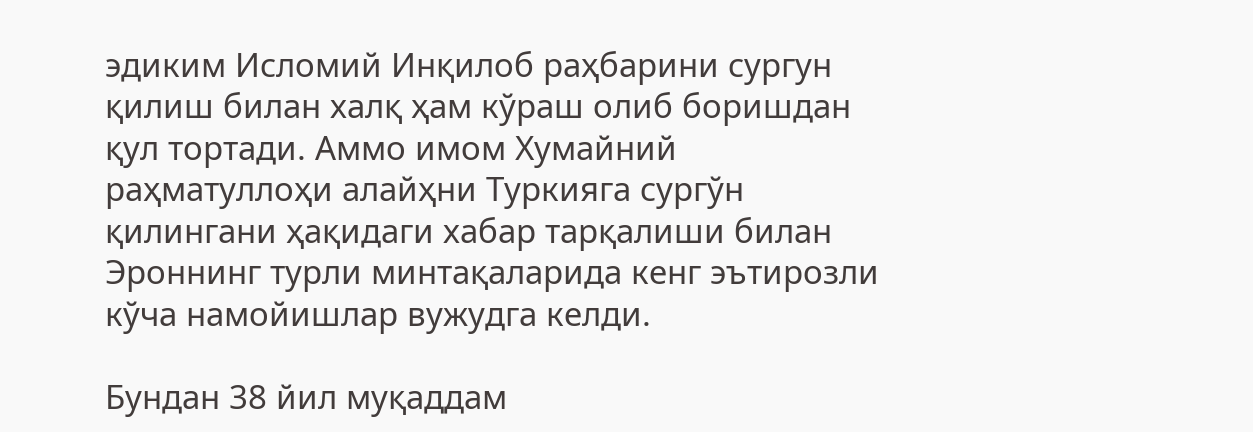эдиким Исломий Инқилоб раҳбарини сургун қилиш билан халқ ҳам кўраш олиб боришдан қул тортади. Аммо имом Хумайний раҳматуллоҳи алайҳни Туркияга сургўн қилингани ҳақидаги хабар тарқалиши билан Эроннинг турли минтақаларида кенг эътирозли кўча намойишлар вужудга келди.

Бундан 38 йил муқаддам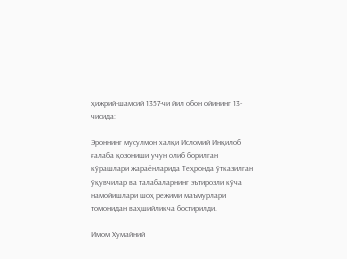ҳижрий-шамсий 1357-чи йил обон ойининг 13-чисида:

Эроннинг мусулмон халқи Исломий Инқилоб ғалаба қозониши учун олиб борилган кўрашлари жараёнларида Теҳронда ўтказилган ўқувчилар ва талабаларнинг эътирозли кўча намойишлари шоҳ режими маъмурлари томонидан ваҳшийликча бостирилди.

Имом Хумайний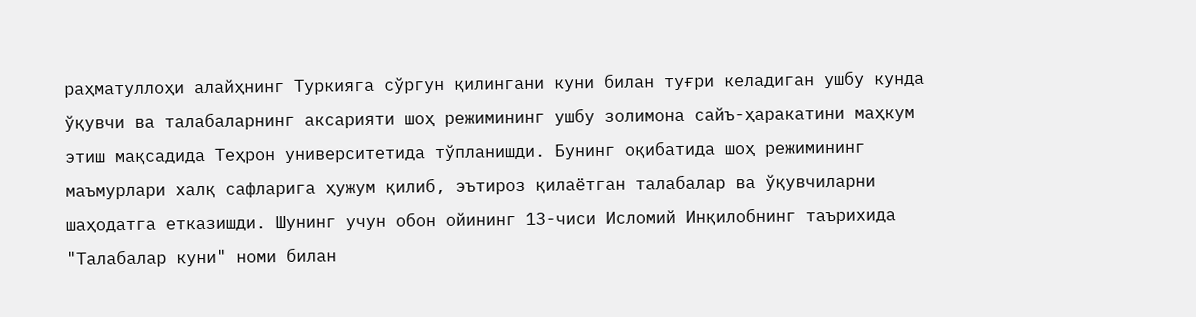раҳматуллоҳи алайҳнинг Туркияга сўргун қилингани куни билан туғри келадиган ушбу кунда ўқувчи ва талабаларнинг аксарияти шоҳ режимининг ушбу золимона сайъ-ҳаракатини маҳкум этиш мақсадида Теҳрон университетида тўпланишди. Бунинг оқибатида шоҳ режимининг маъмурлари халқ сафларига ҳужум қилиб, эътироз қилаётган талабалар ва ўқувчиларни шаҳодатга етказишди. Шунинг учун обон ойининг 13-чиси Исломий Инқилобнинг таърихида "Талабалар куни" номи билан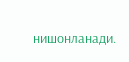нишонланади.